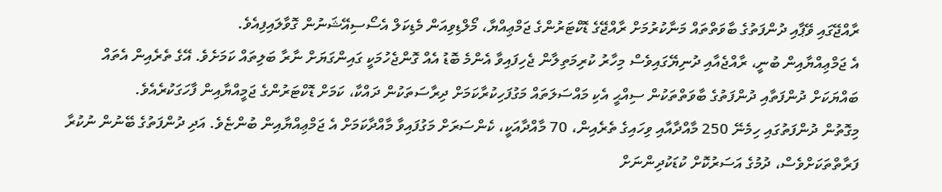ރާއްޖޭގައި ވޭޕާއި ދުންފަތުގެ ބާވަތްތައް މަނާކުރުމަށް ރާއްޖޭގެ ޑޮކްޓަރުންގެ ޖަމްޢިއްޔާ، މޯލްޑިވިއަން މެޑިކަލް އެސޯސިއޭޝަނުން ގޮވާލައިފިއެވެ.
އެ ޖަމްޢިއްޔާއިން ބުނީ، ރާއްޖެއާއި ދުނިޔޭގައިވެސް މިހާރު ކުރިމަތިލާން ޖެހިފައިވާ އެންމެ ބޮޑު އެއް ގޮންޖެހުމަކީ ގައިންގަޔަށް ނާރާ ބަލިތައް ކަމަށެވެ. އޭގެ ތެރެއިން އެތައް ބައްޔަކަށް ދުންފަތާއި ދުންފަތުގެ ބާވަތްތަކުން ސިއްޙީ އެކި މައްސަލަތައް މަގުފަހިކުރާކަމަށް ދިރާސަތަކުން ދައްކާ، ކަމަށް ޑޮކްޓަރުންގެ ޖަމީއްޔާއިން ފާހަގަކުރެއެވެ.
މިގޮތުން ދުންފަތުގައި ހިމެނޭ 250 މާއްދާއާއި ވިހައިގެ ތެރެއިން، 70 މާއްދާއަކީ، ކެންސަރަށް މަގުފައިވާ މާއްދާކަމަށް އެ ޖަމްޢިއްޔާއިން ބުންޏެވެ. އަދި ދުންފަތުގެ ބޭނުން ނުކުރާ ފަރާތްތަކަށްވެސް، ދުމުގެ އަސަރުކޮށް ކުޑަކުދިންނަށް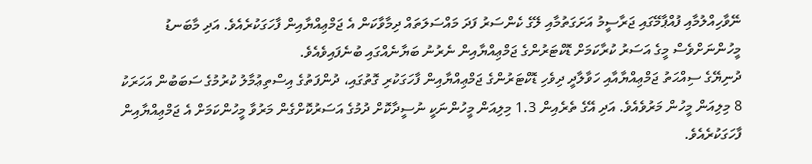ނޭވާހިއްލުމާއި ފުއްޕާމޭގައި ޖަރާސީމު އަށަގަތުމާއި ލޭގެ ކެންސަރު ފަދަ މައްސަލަތައް ދިމާވާކަން އެ ޖަމްޢިއްޔާއިން ފާހަގަކުރެއެވެ. އަދި މާބަނޑު މީހުންނަށްވެސް މީގެ އަސަރު ކުރާކަމަށް ޑޮކްޓަރުންގެ ޖަމްޢިއްޔާއިން ނެރުނު ބަޔާނެއްގައި ބުނެފައިވެއެވެ.
ދުނިޔޭގެ ސިއްޙަތު ޖަމްޢިއްޔާއާއި ހަވާލާދީ ދިވެހި ޑޮކްޓަރުންގެ ޖަމްޢިއްޔާއިން ފާހަގަކުރި ގޮތުގައި، ދުންފަތުގެ އިސްތިޢުމާލު ކުރުމުގެ ސަބަބުން އަހަރަކު 8 މިލިއަން މީހުން މަރުވެއެވެ. އަދި އޭގެ ތެރެއިން 1.3 މިލިއަން މީހުންނަކީ ނުސީދާކޮށް ދުމުގެ އަސަރުކޮށްގެން މަރުވާ މީހުންކަމަށް އެ ޖަމްޢިއްޔާއިން ފާހަގަކުރެއެވެ.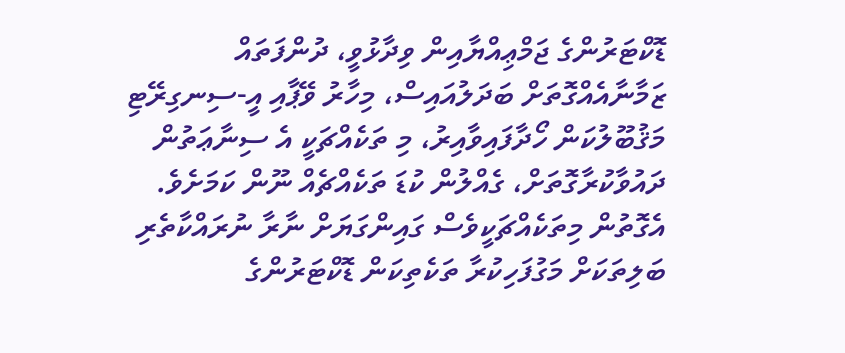ޑޮކްޓަރުންގެ ޖަމްޢިއްޔާއިން ވިދާޅުވީ، ދުންފަތައް ޒަމާނާއެއްގޮތަށް ބަދަލުއައިސް، މިހާރު ވޭޕާއި އީ-ސިނގިރޭޓި މަޤުބޫލުކަން ހޯދާފައިވާއިރު، މި ތަކެއްޗަކީ އެ ސިނާޢަތުން ދައުވާކުރާގޮތަށް، ގެއްލުން ކުޑަ ތަކެއްޗެއް ނޫން ކަމަށެވެ. އެގޮތުން މިތަކެއްޗަކީވެސް ގައިންގަޔަށް ނާރާ ނުރައްކާތެރި ބަލިތަކަށް މަގުފަހިކުރާ ތަކެތިކަން ޑޮކްޓަރުންގެ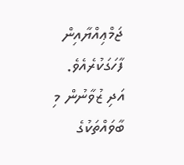ޖަމްޢިއްޔާއިން ފާހަގަކުރެއެވެ.
އަދި ޒުވާނުން މި ބާވައްތަކުގެ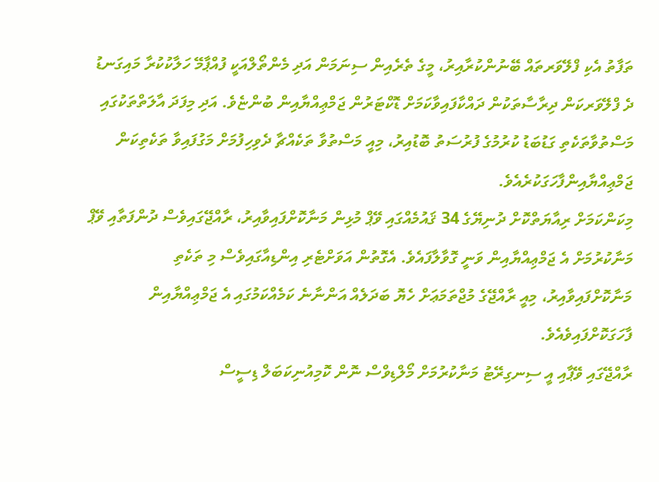ތަފާތު އެކި ފްލޭވަރތައް ބޭނުންކުރާއިރު، މީގެ ތެރެއިން ސިނަމަން އަދި މެންތޯލްއަކީ ފުއްޕާމޭ ހަލާކުކުރާ މައިގަނޑު ދެ ފްލޭވަރކަން ދިރާސާތަކުން ދައްކާފައިވާކަމަށް ޑޮކްޓަރުން ޖަމްޢިއްޔާއިން ބުންޏެވެ. އަދި މިފަދަ އާލަތްތަކުގައި މަސްތުވާތަކެތި ގަޑުބަޑު ކުރުމުގެ ފުރުސަތު ބޮޑުއިރު، މިއީ މަސްތުވާ ތަކެއްޗާ ދެވިހިފުމަށް މަގުފައިވާ ތަކެތިކަން ޖަމްޢިއްޔާއިންފާހަގަކުރެއެވެ.
މިކަންކަމަށް ރިއާޔަތްކޮށް ދުނިޔޭގެ 34 ޤައުމެއްގައި ވޭޕް މުޅިން މަނާކޮށްފައިވާއިރު، ރާއްޖޭގައިވެސް ދުންފަތާއި ވޭޕް މަނާކުރުމަށް އެ ޖަމްޢިއްޔާއިން ވަނީ ގޮވާލާފައެވެ. އެގޮތުން އަވަށްޓެރި އިންޑިއާގައިވެސް މި ތަކެތި މަނާކޮށްފައިވާއިރު، މިއީ ރާއްޖޭގެ މުޖްތަމަޢަށް ހެޔޮ ބަދަލެއް އަންނާނެ ކަމެއްކަމުގައި އެ ޖަމްޢިއްޔާއިން ފާހަގަކޮށްފައިވެއެވެ.
ރާއްޖޭގައި ވޭޕާއި އީ ސިނގިރޭޓު މަނާކުރުމަށް މޯލްޑިވްސް ނޮން ކޮމިއުނިކަބަލް ޑިސީސް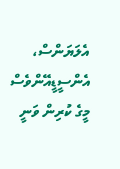އެލަޔަންސް، އެންސީޑީއޭންވެސް މީގެ ކުރިން ވަނީ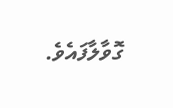ގޮވާލާފައެވެ.